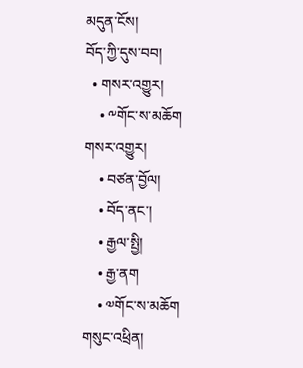མདུན་ངོས།
བོད་ཀྱི་དུས་བབ།
  • གསར་འགྱུར།
    • ༸གོང་ས་མཆོག གསར་འགྱུར།
    • བཙན་བྱོལ།
    • བོད་ནང་།
    • རྒྱལ་སྤྱི།
    • རྒྱ་ནག
    • ༧གོང་ས་མཆོག གསུང་འཕྲིན།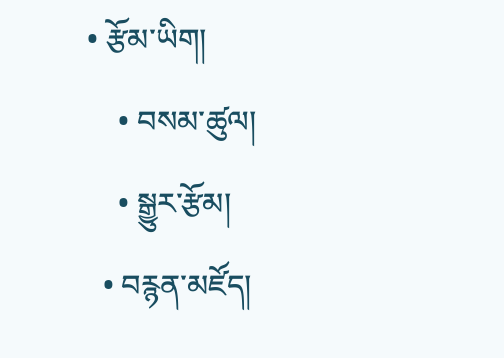• རྩོམ་ཡིག།
    • བསམ་ཚུལ།
    • སྒྱུར་རྩོམ།
  • བརྙན་མཛོད།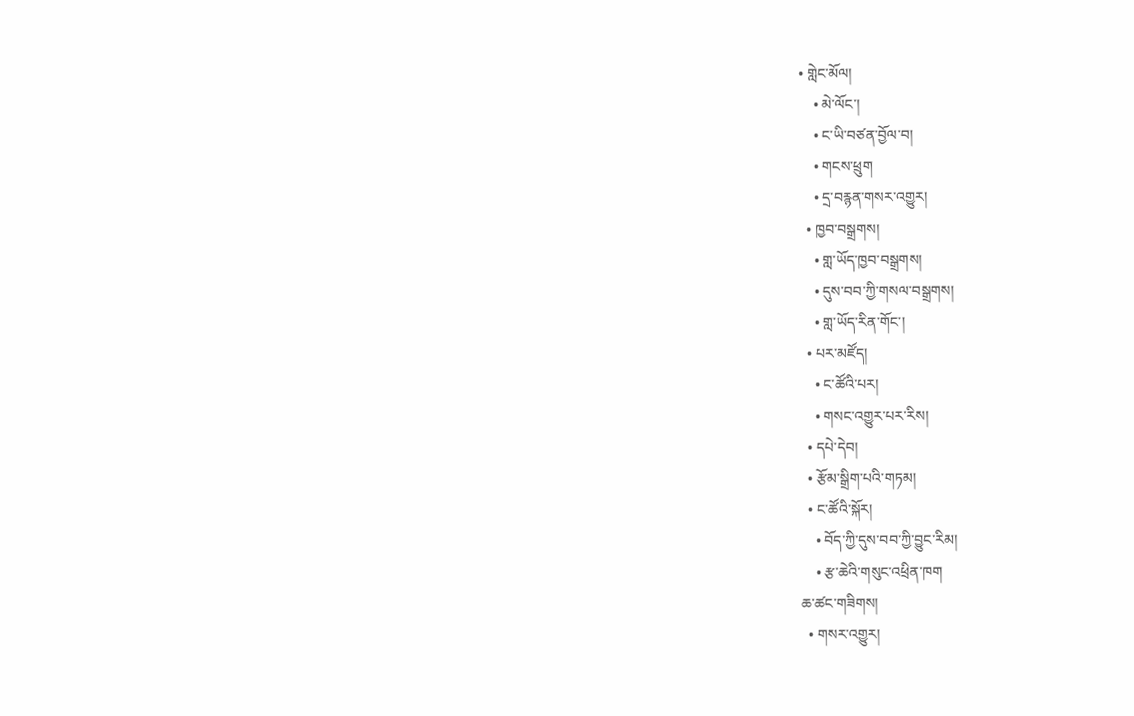• གླེང་མོལ།
    • མེ་ལོང་།
    • ང་ཡི་བཙན་བྱོལ་བ།
    • གངས་ཕྲུག
    • དྲ་བརྙན་གསར་འགྱུར།
  • ཁྱབ་བསྒྲགས།
    • གླ་ཡོད་ཁྱབ་བསྒྲགས།
    • དུས་བབ་ཀྱི་གསལ་བསྒྲགས།
    • གླ་ཡོད་རིན་གོང་།
  • པར་མཛོད།
    • ང་ཚོའི་པར།
    • གསང་འགྱུར་པར་རིས།
  • དཔེ་དེབ།
  • རྩོམ་སྒྲིག་པའི་གཏམ།
  • ང་ཚོའི་སྐོར།
    • བོད་ཀྱི་དུས་བབ་ཀྱི་བྱུང་རིམ།
    • རྩ་ཆེའི་གསུང་འཕྲིན་ཁག
ཆ་ཚང་གཟིགས།
  • གསར་འགྱུར།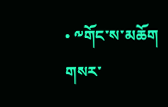• ༸གོང་ས་མཆོག གསར་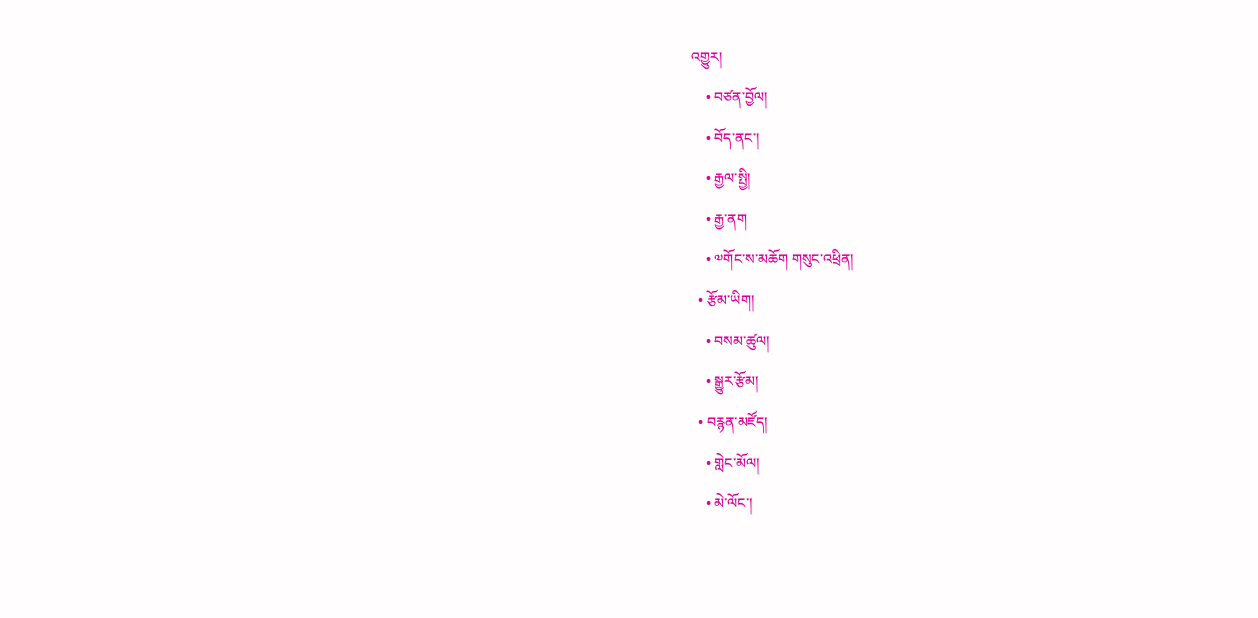འགྱུར།
    • བཙན་བྱོལ།
    • བོད་ནང་།
    • རྒྱལ་སྤྱི།
    • རྒྱ་ནག
    • ༧གོང་ས་མཆོག གསུང་འཕྲིན།
  • རྩོམ་ཡིག།
    • བསམ་ཚུལ།
    • སྒྱུར་རྩོམ།
  • བརྙན་མཛོད།
    • གླེང་མོལ།
    • མེ་ལོང་།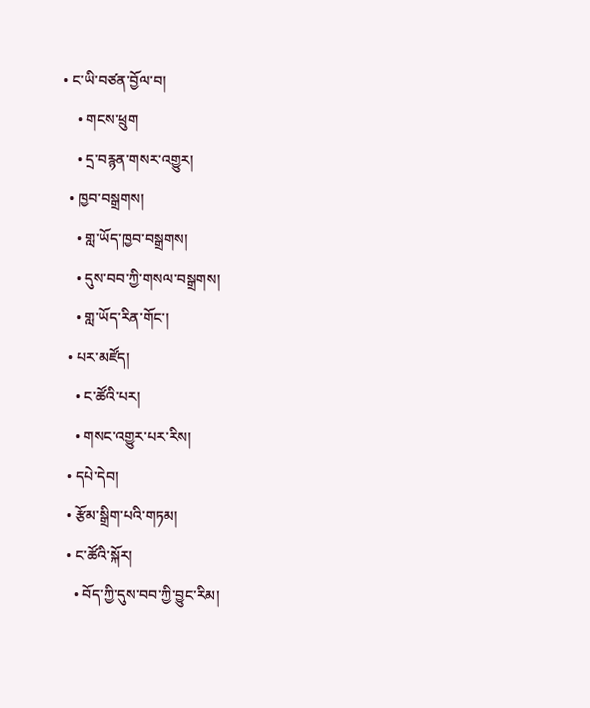• ང་ཡི་བཙན་བྱོལ་བ།
    • གངས་ཕྲུག
    • དྲ་བརྙན་གསར་འགྱུར།
  • ཁྱབ་བསྒྲགས།
    • གླ་ཡོད་ཁྱབ་བསྒྲགས།
    • དུས་བབ་ཀྱི་གསལ་བསྒྲགས།
    • གླ་ཡོད་རིན་གོང་།
  • པར་མཛོད།
    • ང་ཚོའི་པར།
    • གསང་འགྱུར་པར་རིས།
  • དཔེ་དེབ།
  • རྩོམ་སྒྲིག་པའི་གཏམ།
  • ང་ཚོའི་སྐོར།
    • བོད་ཀྱི་དུས་བབ་ཀྱི་བྱུང་རིམ།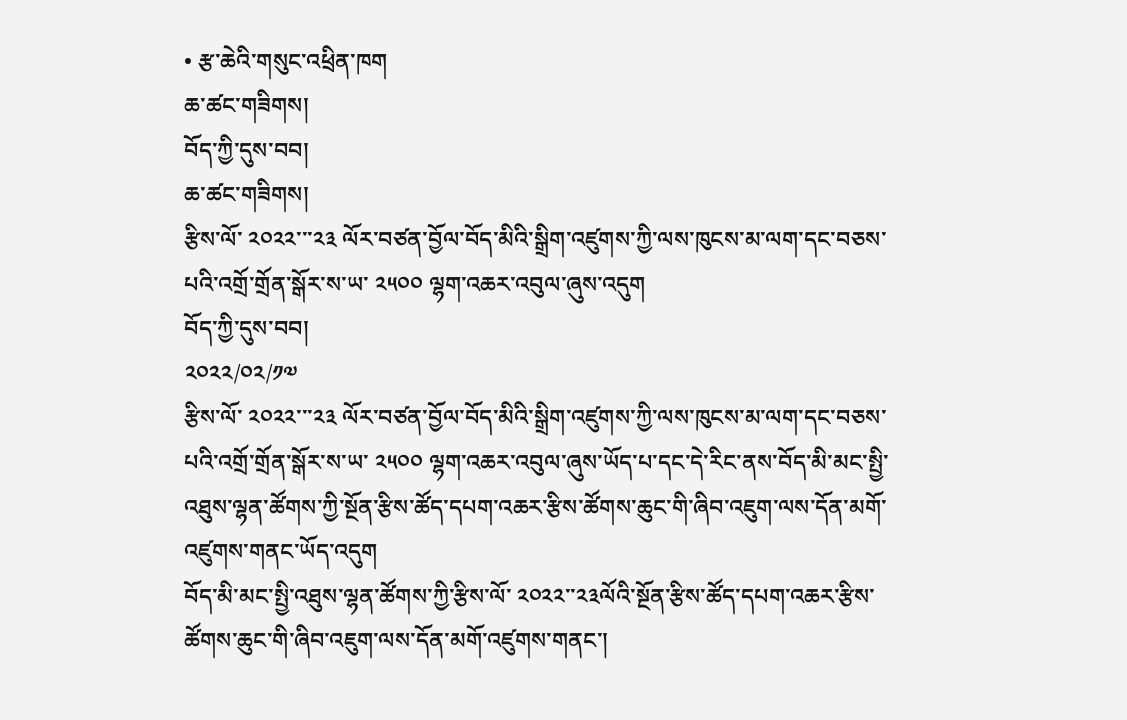• རྩ་ཆེའི་གསུང་འཕྲིན་ཁག
ཆ་ཚང་གཟིགས།
བོད་ཀྱི་དུས་བབ།
ཆ་ཚང་གཟིགས།
རྩིས་ལོ་ ༢༠༢༢་་་༢༣ ལོར་བཙན་བྱོལ་བོད་མིའི་སྒྲིག་འཛུགས་ཀྱི་ལས་ཁུངས་མ་ལག་དང་བཅས་པའི་འགྲོ་གྲོན་སྒོར་ས་ཡ་ ༢༥༠༠ ལྷག་འཆར་འབུལ་ཞུས་འདུག
བོད་ཀྱི་དུས་བབ།
༢༠༢༢/༠༢/༡༧
རྩིས་ལོ་ ༢༠༢༢་་་༢༣ ལོར་བཙན་བྱོལ་བོད་མིའི་སྒྲིག་འཛུགས་ཀྱི་ལས་ཁུངས་མ་ལག་དང་བཅས་པའི་འགྲོ་གྲོན་སྒོར་ས་ཡ་ ༢༥༠༠ ལྷག་འཆར་འབུལ་ཞུས་ཡོད་པ་དང་དེ་རིང་ནས་བོད་མི་མང་སྤྱི་འཐུས་ལྷན་ཚོགས་ཀྱི་སྔོན་རྩིས་ཚོད་དཔག་འཆར་རྩིས་ཚོགས་ཆུང་གི་ཞིབ་འཇུག་ལས་དོན་མགོ་འཛུགས་གནང་ཡོད་འདུག
བོད་མི་མང་སྤྱི་འཐུས་ལྷན་ཚོགས་ཀྱི་རྩིས་ལོ་ ༢༠༢༢་་༢༣ལོའི་སྔོན་རྩིས་ཚོད་དཔག་འཆར་རྩིས་ཚོགས་ཆུང་གི་ཞིབ་འཇུག་ལས་དོན་མགོ་འཛུགས་གནང་།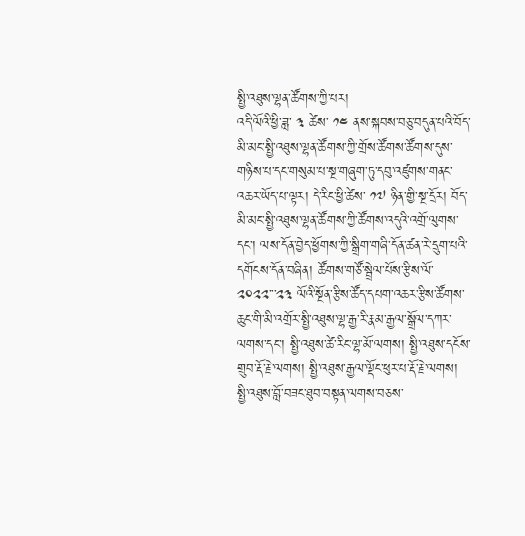སྤྱི་འཐུས་ལྷན་ཚོགས་ཀྱི་པར།
འདི་ལོའི་ཕྱི་ཟླ་ ༣ ཚེས་ ༡༤ ནས་སྐབས་བཅུ་བདུན་པའི་བོད་མི་མང་སྤྱི་འཐུས་ལྷན་ཚོགས་ཀྱི་གྲོས་ཚོགས་ཚོགས་དུས་གཉིས་པ་དང་གསུམ་པ་སྔ་གཞུག་ཏུ་དབུ་འཛུགས་གནང་འཆར་ཡོད་པ་ལྟར། དེ་རིང་ཕྱི་ཚེས་ ༡༧ ཉིན་གྱི་སྔ་དྲོར། བོད་མི་མང་སྤྱི་འཐུས་ལྷན་ཚོགས་ཀྱི་ཚོགས་འདུའི་འགྲོ་ལུགས་དང་། ལས་དོན་བྱེད་ཕྱོགས་ཀྱི་སྒྲིག་གཞི་དོན་ཚན་རེ་དྲུག་པའི་དགོངས་དོན་བཞིན། ཚོགས་གཙོ་སྦྲེལ་པོས་རྩིས་ལོ་ ༢༠༢༢་་་༢༣ ལོའི་སྔོན་རྩིས་ཚོད་དཔག་འཆར་རྩིས་ཚོགས་ཆུང་གི་མི་འགྲོར་སྤྱི་འཐུས་ལྷ་རྒྱ་རི་རྣམ་རྒྱལ་སྒྲོལ་དཀར་ལགས་དང་། སྤྱི་འཐུས་ཚེ་རིང་ལྷ་མོ་ལགས། སྤྱི་འཐུས་དངོས་གྲུབ་རྡོ་རྗེ་ལགས། སྤྱི་འཐུས་རྒྱལ་ལྡོང་ཕུར་པ་རྡོ་རྗེ་ལགས། སྤྱི་འཐུས་བློ་བཟང་ཐུབ་བསྟན་ལགས་བཅས་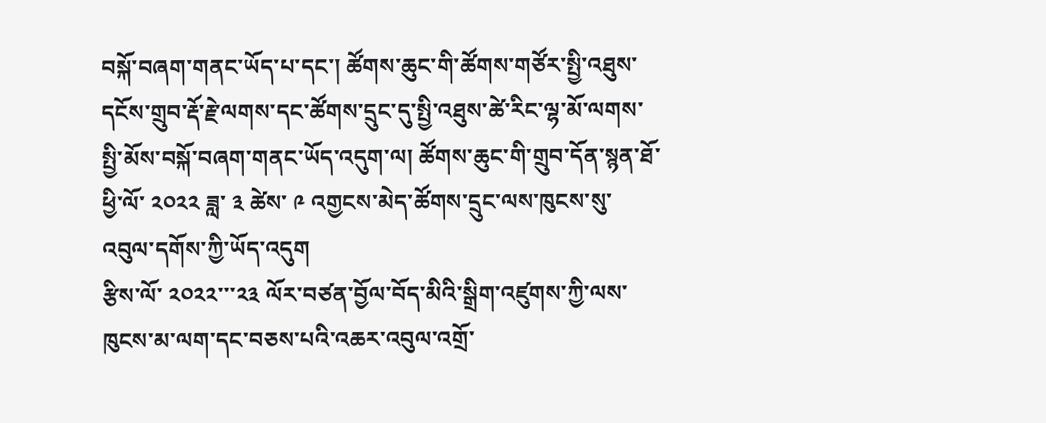བསྐོ་བཞག་གནང་ཡོད་པ་དང་། ཚོགས་ཆུང་གི་ཚོགས་གཙོར་སྤྱི་འཐུས་དངོས་གྲུབ་རྡོ་རྗེ་ལགས་དང་ཚོགས་དྲུང་དུ་སྤྱི་འཐུས་ཚེ་རིང་ལྷ་མོ་ལགས་སྤྱི་མོས་བསྐོ་བཞག་གནང་ཡོད་འདུག་ལ། ཚོགས་ཆུང་གི་གྲུབ་དོན་སྙན་ཐོ་ཕྱི་ལོ་ ༢༠༢༢ ཟླ་ ༣ ཚེས་ ༩ འགྱངས་མེད་ཚོགས་དྲུང་ལས་ཁུངས་སུ་འབུལ་དགོས་ཀྱི་ཡོད་འདུག
རྩིས་ལོ་ ༢༠༢༢་་་༢༣ ལོར་བཙན་བྱོལ་བོད་མིའི་སྒྲིག་འཛུགས་ཀྱི་ལས་ཁུངས་མ་ལག་དང་བཅས་པའི་འཆར་འབུལ་འགྲོ་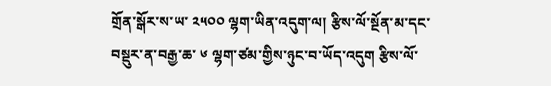གྲོན་སྒོར་ས་ཡ་ ༢༥༠༠ ལྷག་ཡིན་འདུག་ལ། རྩིས་ལོ་སྔོན་མ་དང་བསྡུར་ན་བརྒྱ་ཆ་ ༦ ལྷག་ཙམ་གྱིས་ཉུང་བ་ཡོད་འདུག རྩིས་ལོ་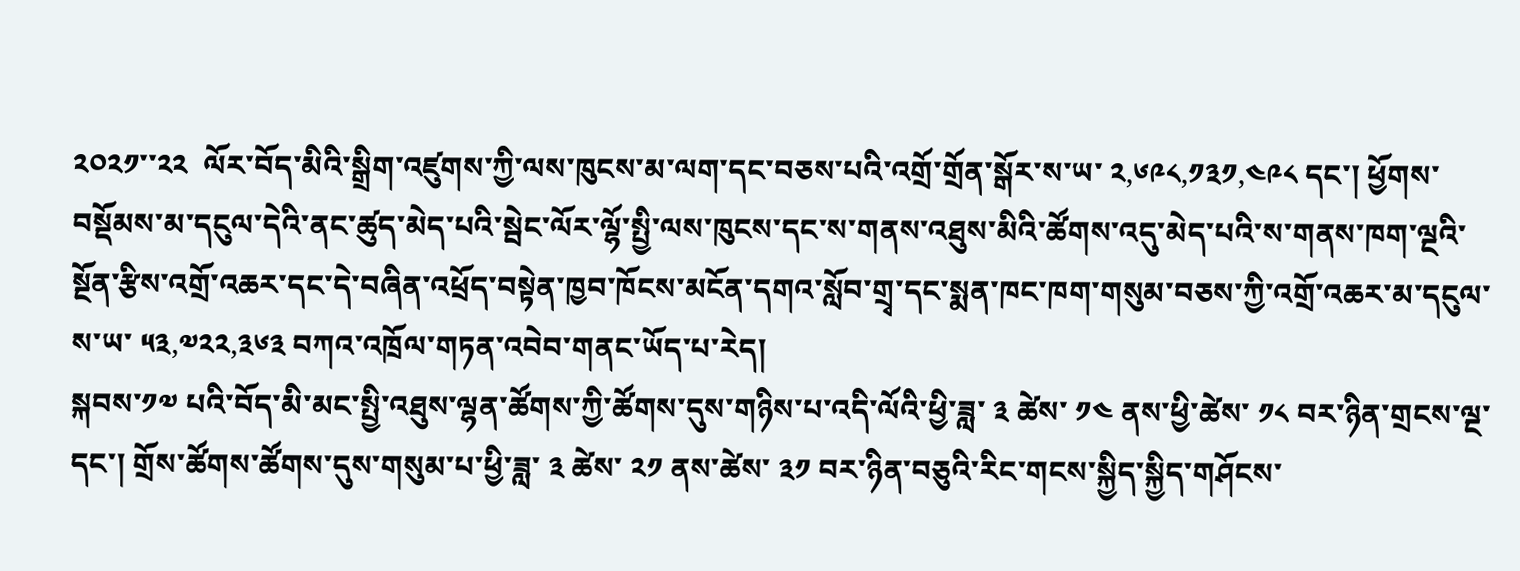༢༠༢༡་་༢༢  ལོར་བོད་མིའི་སྒྲིག་འཛུགས་ཀྱི་ལས་ཁུངས་མ་ལག་དང་བཅས་པའི་འགྲོ་གྲོན་སྒོར་ས་ཡ་ ༢,༦༩༨,༡༣༡,༤༩༨ དང་། ཕྱོགས་བསྡོམས་མ་དངུལ་དེའི་ནང་ཚུད་མེད་པའི་སྦེང་ལོར་ལྷོ་སྤྱི་ལས་ཁུངས་དང་ས་གནས་འཐུས་མིའི་ཚོགས་འདུ་མེད་པའི་ས་གནས་ཁག་ལྔའི་སྔོན་རྩིས་འགྲོ་འཆར་དང་དེ་བཞིན་འཕྲོད་བསྟེན་ཁྱབ་ཁོངས་མངོན་དགའ་སློབ་གྲྭ་དང་སྨན་ཁང་ཁག་གསུམ་བཅས་ཀྱི་འགྲོ་འཆར་མ་དངུལ་ས་ཡ་ ༥༣,༧༢༢,༣༦༣ བཀའ་འཁྲོལ་གཏན་འབེབ་གནང་ཡོད་པ་རེད།
སྐབས་༡༧ པའི་བོད་མི་མང་སྤྱི་འཐུས་ལྷན་ཚོགས་ཀྱི་ཚོགས་དུས་གཉིས་པ་འདི་ལོའི་ཕྱི་ཟླ་ ༣ ཚེས་ ༡༤ ནས་ཕྱི་ཚེས་ ༡༨ བར་ཉིན་གྲངས་ལྔ་དང་། གྲོས་ཚོགས་ཚོགས་དུས་གསུམ་པ་ཕྱི་ཟླ་ ༣ ཚེས་ ༢༡ ནས་ཚེས་ ༣༡ བར་ཉིན་བཅུའི་རིང་གངས་སྐྱིད་སྐྱིད་གཤོངས་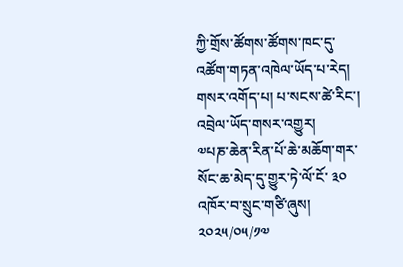ཀྱི་གྲོས་ཚོགས་ཚོགས་ཁང་དུ་འཚོག་གཏན་འཁེལ་ཡོད་པ་རེད།
གསར་འགོད་པ། པ་སངས་ཚེ་རིང་།
འབྲེལ་ཡོད་གསར་འགྱུར།
༧པཎ་ཆེན་རིན་པོ་ཆེ་མཆོག་གར་སོང་ཆ་མེད་དུ་གྱུར་ཏེ་ལོ་ངོ་ ༣༠ འཁོར་བ་སྲུང་གཙི་ཞུས།
༢༠༢༥/༠༥/༡༧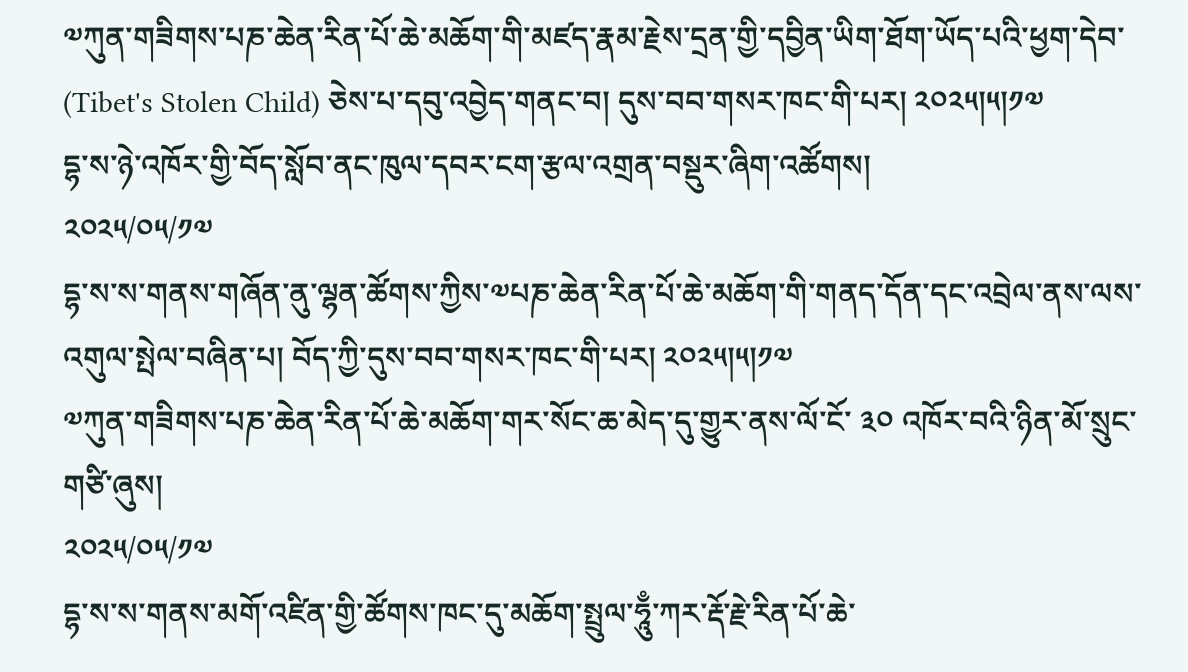༧ཀུན་གཟིགས་པཎ་ཆེན་རིན་པོ་ཆེ་མཆོག་གི་མཛད་རྣམ་རྗེས་དྲན་གྱི་དབྱིན་ཡིག་ཐོག་ཡོད་པའི་ཕྱག་དེབ་ (Tibet's Stolen Child) ཅེས་པ་དབུ་འབྱེད་གནང་བ། དུས་བབ་གསར་ཁང་གི་པར། ༢༠༢༥།༥།༡༧
དྷ་ས་ཉེ་འཁོར་གྱི་བོད་སློབ་ནང་ཁུལ་དབར་ངག་རྩལ་འགྲན་བསྡུར་ཞིག་འཚོགས།
༢༠༢༥/༠༥/༡༧
དྷ་ས་ས་གནས་གཞོན་ནུ་ལྷན་ཚོགས་ཀྱིས་༧པཎ་ཆེན་རིན་པོ་ཆེ་མཆོག་གི་གནད་དོན་དང་འབྲེལ་ནས་ལས་འགུལ་སྤེལ་བཞིན་པ། བོད་ཀྱི་དུས་བབ་གསར་ཁང་གི་པར། ༢༠༢༥།༥།༡༧
༧ཀུན་གཟིགས་པཎ་ཆེན་རིན་པོ་ཆེ་མཆོག་གར་སོང་ཆ་མེད་དུ་གྱུར་ནས་ལོ་ངོ་ ༣༠ འཁོར་བའི་ཉིན་མོ་སྲུང་གཙི་ཞུས།
༢༠༢༥/༠༥/༡༧
དྷ་ས་ས་གནས་མགོ་འཛིན་གྱི་ཚོགས་ཁང་དུ་མཆོག་སྤྲུལ་ཧཱུྃ་ཀར་རྡོ་རྗེ་རིན་པོ་ཆེ་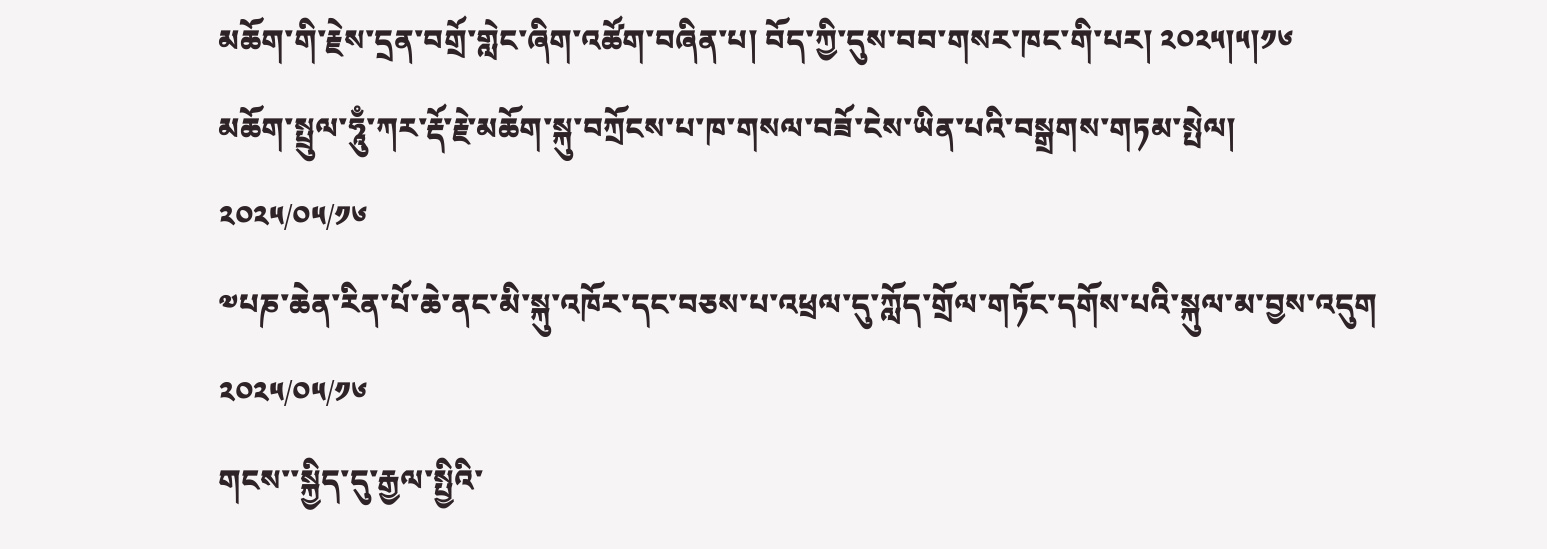མཆོག་གི་རྗེས་དྲན་བགྲོ་གླེང་ཞིག་འཚོག་བཞིན་པ། བོད་ཀྱི་དུས་བབ་གསར་ཁང་གི་པར། ༢༠༢༥།༥།༡༦
མཆོག་སྤྲུལ་ཧཱུྃ་ཀར་རྡོ་རྗེ་མཆོག་སྐུ་བཀྲོངས་པ་ཁ་གསལ་བཟོ་ངེས་ཡིན་པའི་བསྒྲགས་གཏམ་སྤེལ།
༢༠༢༥/༠༥/༡༦
༧པཎ་ཆེན་རིན་པོ་ཆེ་ནང་མི་སྐུ་འཁོར་དང་བཅས་པ་འཕྲལ་དུ་ཀློད་གྲོལ་གཏོང་དགོས་པའི་སྐུལ་མ་བྱས་འདུག
༢༠༢༥/༠༥/༡༦
གངས་་སྐྱིད་དུ་རྒྱལ་སྤྱིའི་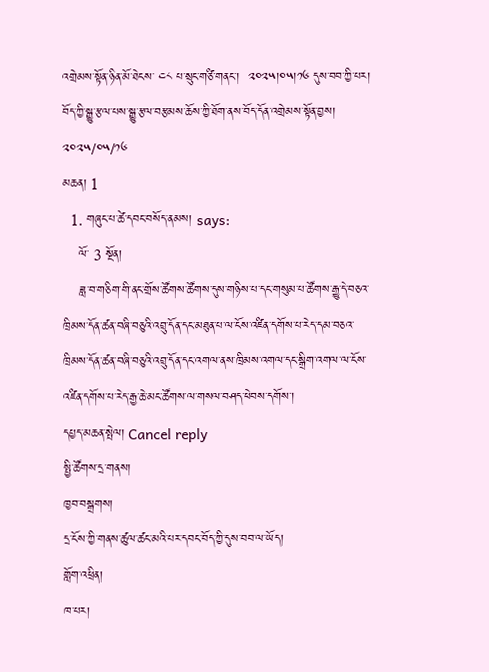འགྲེམས་སྟོན་ཉིན་མོ་ཐེངས་ ༤༨ པ་སྲུང་གཙི་གནང་།  ༢༠༢༥།༠༥།༡༦ དུས་བབ་ཀྱི་པར།
བོད་ཀྱི་སྒྱུ་རྩལ་པས་སྒྱུ་རྩལ་བརྩམས་ཆོས་ཀྱི་ཐོག་ནས་བོད་དོན་འགྲེམས་སྟོན་བྱས།
༢༠༢༥/༠༥/༡༦
མཆན། 1
  1. གཞུང་པ་ཚེ་དབང་བསོད་ནམས། says:
    ལོ་ 3 སྔོན།
    ཟླ་བ་གཅིག་གི་ནང་གྲོས་ཚོགས་ཚོགས་དུས་གཉིས་པ་དང་གསུམ་པ་ཚོགས་རྒྱུ་དེ་བཅའ་ཁྲིམས་དོན་ཚན་བཞི་བཅུའི་འབྲུ་དོན་དང་མཐུན་པ་ལ་ངོས་འཛིན་དགོས་པ་རེད་དམ་བཅའ་ཁྲིམས་དོན་ཚན་བཞི་བཅུའི་འབྲུ་དོན་དང་འགལ་ནས་ཁྲིམས་འགལ་དང་སྒྲིག་འགལ་ལ་ངོས་འཛིན་དགོས་པ་རེད་རྒྱ་ཆེ་མང་ཚོགས་ལ་གསལ་བཤད་ཕེབས་དགོས་།
དཔྱད་མཆན་སྤེལ། Cancel reply
སྤྱི་ཚོགས་དྲ་གནས།
ཁྱབ་བསྒྲགས།
དྲ་ངོས་ཀྱི་གནས་ཚུལ་ཚང་མའི་པར་དབང་བོད་ཀྱི་དུས་བབ་ལ་ཡོད།
གློག་འཕྲིན།
ཁ་པར།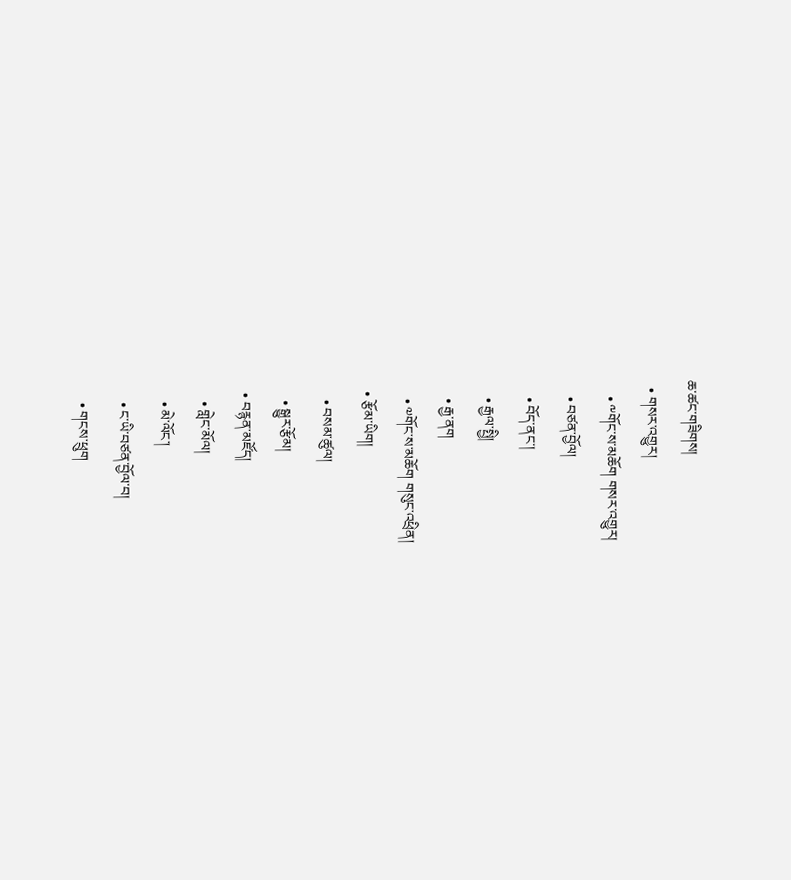ཆ་ཚང་གཟིགས།
  • གསར་འགྱུར།
    • ༸གོང་ས་མཆོག གསར་འགྱུར།
    • བཙན་བྱོལ།
    • བོད་ནང་།
    • རྒྱལ་སྤྱི།
    • རྒྱ་ནག
    • ༧གོང་ས་མཆོག གསུང་འཕྲིན།
  • རྩོམ་ཡིག།
    • བསམ་ཚུལ།
    • སྒྱུར་རྩོམ།
  • བརྙན་མཛོད།
    • གླེང་མོལ།
    • མེ་ལོང་།
    • ང་ཡི་བཙན་བྱོལ་བ།
    • གངས་ཕྲུག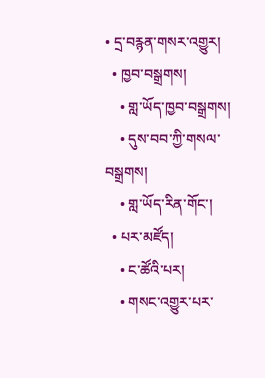• དྲ་བརྙན་གསར་འགྱུར།
  • ཁྱབ་བསྒྲགས།
    • གླ་ཡོད་ཁྱབ་བསྒྲགས།
    • དུས་བབ་ཀྱི་གསལ་བསྒྲགས།
    • གླ་ཡོད་རིན་གོང་།
  • པར་མཛོད།
    • ང་ཚོའི་པར།
    • གསང་འགྱུར་པར་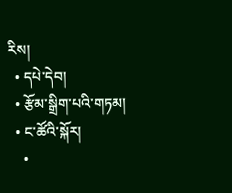རིས།
  • དཔེ་དེབ།
  • རྩོམ་སྒྲིག་པའི་གཏམ།
  • ང་ཚོའི་སྐོར།
    •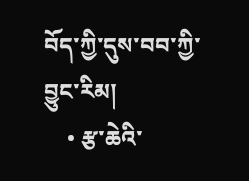བོད་ཀྱི་དུས་བབ་ཀྱི་བྱུང་རིམ།
    • རྩ་ཆེའི་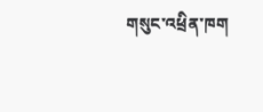གསུང་འཕྲིན་ཁག